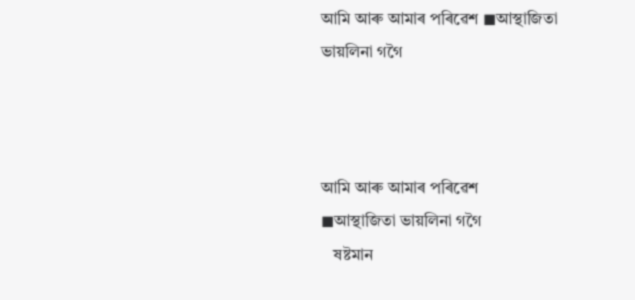আমি আৰু আমাৰ পৰিৱেশ ◼আস্থাজিতা ভায়লিনা গগৈ



আমি আৰু আমাৰ পৰিৱেশ
◼আস্থাজিতা ভায়লিনা গগৈ
   ষষ্টমান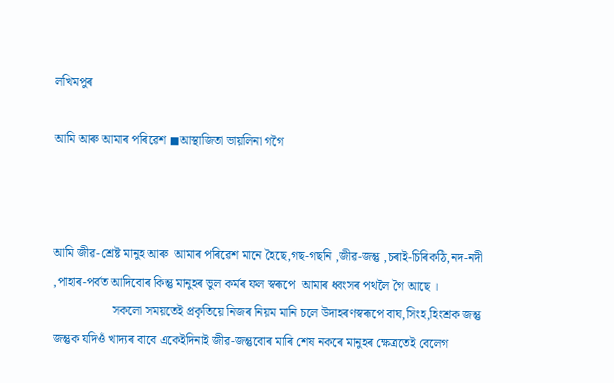লখিমপুৰ

আমি আৰু আমাৰ পৰিৱেশ ◼আস্থাজিতা ভায়লিনা গগৈ



আমি জীৱ-শ্ৰেষ্ট মানুহ আৰু  আমাৰ পৰিৱেশ মানে হৈছে,গছ-গছনি ,জীৱ-জন্তু ,চৰাই-চিৰিকঠি,নদ-নদী ,পাহাৰ-পৰ্বত আদিবোৰ কিন্তু মানুহৰ ভুল কৰ্মৰ ফল স্বৰূপে  আমাৰ ধ্বংসৰ পথলৈ গৈ আছে ।
                   সকলো সময়তেই প্ৰকৃতিয়ে নিজৰ নিয়ম মানি চলে উদাহৰণস্বৰূপে বাঘ,সিংহ,হিংশ্ৰক জন্তু জন্তুক যদিওঁ খাদ্যৰ বাবে একেইদিনাই জীৱ-জন্তুবোৰ মাৰি শেষ নকৰে মানুহৰ ক্ষেত্ৰতেই বেলেগ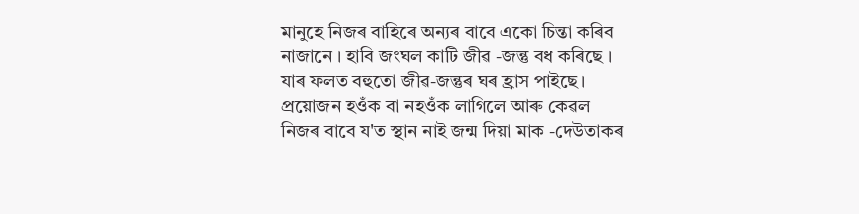মানুহে নিজৰ বাহিৰে অন্যৰ বাবে একো চিন্তা কৰিব নাজানে । হাবি জংঘল কাটি জীৱ -জন্তু বধ কৰিছে । যাৰ ফলত বহুতো জীৱ-জন্তুৰ ঘৰ হ্ৰাস পাইছে। প্ৰয়োজন হওঁক বা নহওঁক লাগিলে আৰু কেৱল নিজৰ বাবে য'ত স্থান নাই জন্ম দিয়া মাক -দেউতাকৰ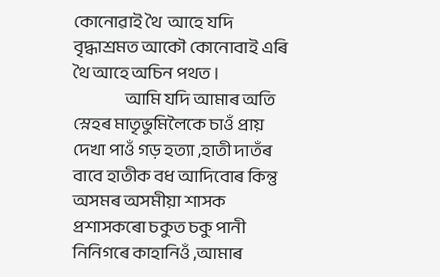কোনোৱাই থৈ  আহে যদি বৃদ্ধাশ্ৰমত আকৌ কোনোবাই এৰি থৈ আহে অচিন পথত ।
                 আমি যদি আমাৰ অতি স্নেহৰ মাতৃভুমিলৈকে চাওঁ প্ৰায় দেখা পাওঁ গড় হত্যা ,হাতী দাতঁৰ বাবে হাতীক বধ আদিবোৰ কিন্তু অসমৰ অসমীয়া শাসক প্ৰশাসকৰো চকুত চকু পানী নিনিগৰে কাহানিওঁ ,আমাৰ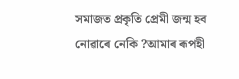সমাজত প্ৰকৃতি প্ৰেমী জন্ম হব নোৱাৰে নেকি ?আমাৰ ৰূপহী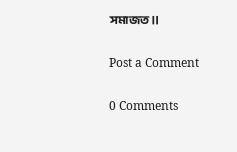সমাজত॥

Post a Comment

0 Comments